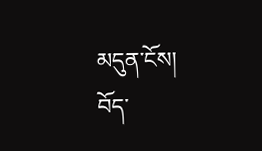མདུན་ངོས།
བོད་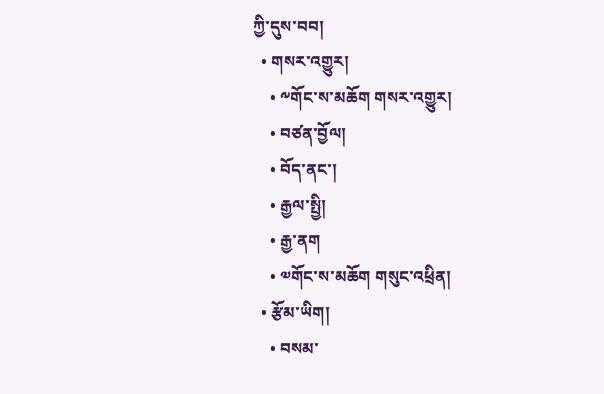ཀྱི་དུས་བབ།
  • གསར་འགྱུར།
    • ༸གོང་ས་མཆོག གསར་འགྱུར།
    • བཙན་བྱོལ།
    • བོད་ནང་།
    • རྒྱལ་སྤྱི།
    • རྒྱ་ནག
    • ༧གོང་ས་མཆོག གསུང་འཕྲིན།
  • རྩོམ་ཡིག།
    • བསམ་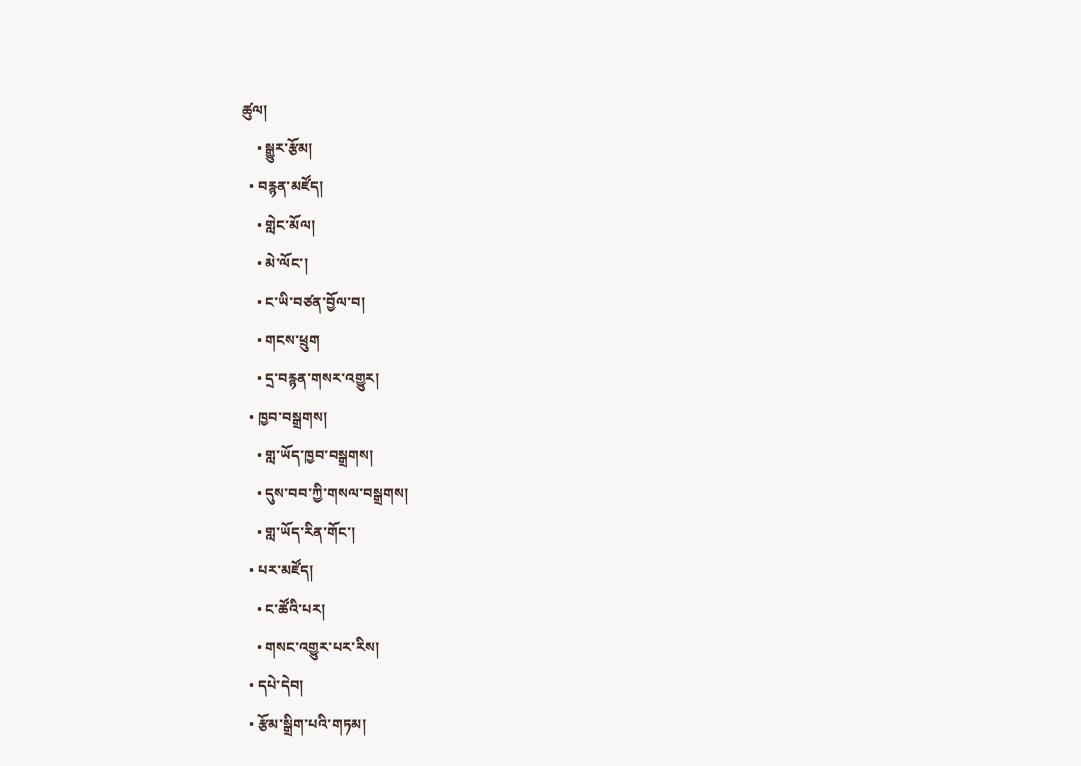ཚུལ།
    • སྒྱུར་རྩོམ།
  • བརྙན་མཛོད།
    • གླེང་མོལ།
    • མེ་ལོང་།
    • ང་ཡི་བཙན་བྱོལ་བ།
    • གངས་ཕྲུག
    • དྲ་བརྙན་གསར་འགྱུར།
  • ཁྱབ་བསྒྲགས།
    • གླ་ཡོད་ཁྱབ་བསྒྲགས།
    • དུས་བབ་ཀྱི་གསལ་བསྒྲགས།
    • གླ་ཡོད་རིན་གོང་།
  • པར་མཛོད།
    • ང་ཚོའི་པར།
    • གསང་འགྱུར་པར་རིས།
  • དཔེ་དེབ།
  • རྩོམ་སྒྲིག་པའི་གཏམ།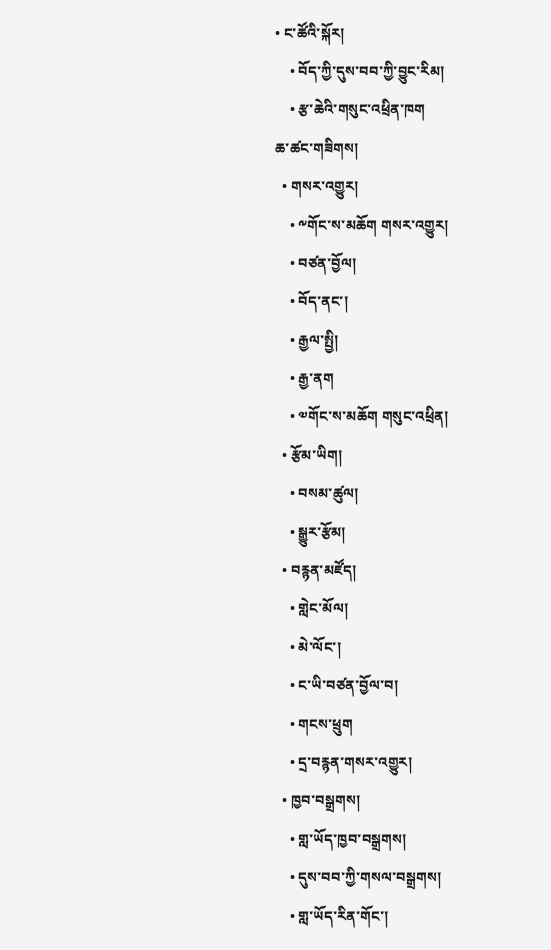• ང་ཚོའི་སྐོར།
    • བོད་ཀྱི་དུས་བབ་ཀྱི་བྱུང་རིམ།
    • རྩ་ཆེའི་གསུང་འཕྲིན་ཁག
ཆ་ཚང་གཟིགས།
  • གསར་འགྱུར།
    • ༸གོང་ས་མཆོག གསར་འགྱུར།
    • བཙན་བྱོལ།
    • བོད་ནང་།
    • རྒྱལ་སྤྱི།
    • རྒྱ་ནག
    • ༧གོང་ས་མཆོག གསུང་འཕྲིན།
  • རྩོམ་ཡིག།
    • བསམ་ཚུལ།
    • སྒྱུར་རྩོམ།
  • བརྙན་མཛོད།
    • གླེང་མོལ།
    • མེ་ལོང་།
    • ང་ཡི་བཙན་བྱོལ་བ།
    • གངས་ཕྲུག
    • དྲ་བརྙན་གསར་འགྱུར།
  • ཁྱབ་བསྒྲགས།
    • གླ་ཡོད་ཁྱབ་བསྒྲགས།
    • དུས་བབ་ཀྱི་གསལ་བསྒྲགས།
    • གླ་ཡོད་རིན་གོང་།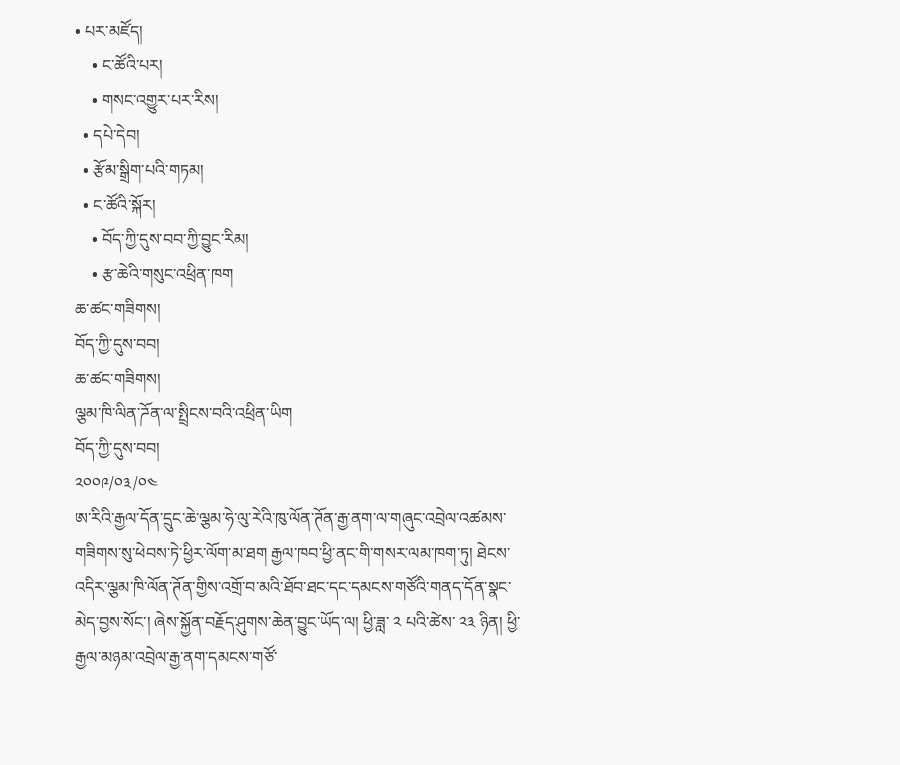• པར་མཛོད།
    • ང་ཚོའི་པར།
    • གསང་འགྱུར་པར་རིས།
  • དཔེ་དེབ།
  • རྩོམ་སྒྲིག་པའི་གཏམ།
  • ང་ཚོའི་སྐོར།
    • བོད་ཀྱི་དུས་བབ་ཀྱི་བྱུང་རིམ།
    • རྩ་ཆེའི་གསུང་འཕྲིན་ཁག
ཆ་ཚང་གཟིགས།
བོད་ཀྱི་དུས་བབ།
ཆ་ཚང་གཟིགས།
ལྕམ་ཁི་ལིན་ཌོན་ལ་སྤྲིངས་བའི་འཕྲིན་ཡིག
བོད་ཀྱི་དུས་བབ།
༢༠༠༩/༠༣/༠༤
ཨ་རིའི་རྒྱལ་དོན་དྲུང་ཆེ་ལྕམ་ཧེ་ལུ་རེའི་ཁུ་ལོན་ཊོན་རྒྱ་ནག་ལ་གཞུང་འབྲེལ་འཚམས་གཟིགས་སུ་ཕེབས་ཏེ་ཕྱིར་ལོག་མ་ཐག རྒྱལ་ཁབ་ཕྱི་ནང་གི་གསར་ལམ་ཁག་ཏུ། ཐེངས་འདིར་ལྕམ་ཁི་ལོན་ཊོན་གྱིས་འགྲོ་བ་མའི་ཐོབ་ཐང་དང་དམངས་གཙོའི་གནད་དོན་སྣང་མེད་བྱས་སོང་། ཞེས་སྐྱོན་བརྗོད་ཤུགས་ཆེན་བྱུང་ཡོད་ལ། ཕྱི་ཟླ་ ༢ པའི་ཚེས་ ༢༣ ཉིན། ཕྱི་རྒྱལ་མཉམ་འབྲེལ་རྒྱ་ནག་དམངས་གཙོ་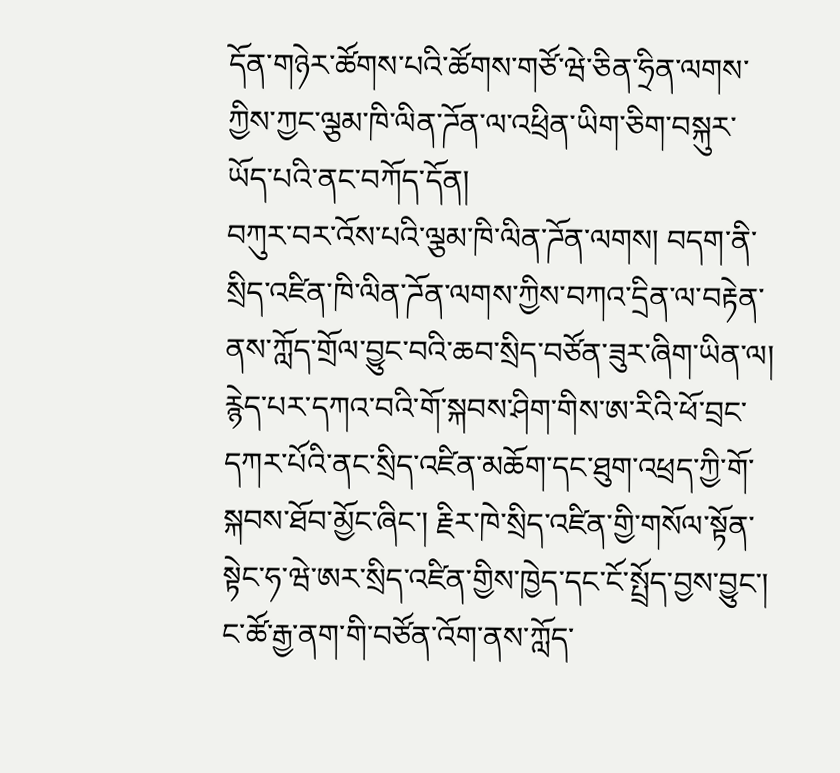དོན་གཉེར་ཚོགས་པའི་ཚོགས་གཙོ་ཝེ་ཅིན་ཧྲིན་ལགས་ཀྱིས་ཀྱང་ལྕམ་ཁི་ལིན་ཌོན་ལ་འཕྲིན་ཡིག་ཅིག་བསྐུར་ཡོད་པའི་ནང་བཀོད་དོན།
བཀུར་བར་འོས་པའི་ལྕམ་ཁི་ལིན་ཌོན་ལགས། བདག་ནི་སྲིད་འཛིན་ཁི་ལིན་ཌོན་ལགས་ཀྱིས་བཀའ་དྲིན་ལ་བརྟེན་ནས་ཀློད་གྲོལ་བྱུང་བའི་ཆབ་སྲིད་བཙོན་ཟུར་ཞིག་ཡིན་ལ། རྙེད་པར་དཀའ་བའི་གོ་སྐབས་ཤིག་གིས་ཨ་རིའི་ཕོ་བྲང་དཀར་པོའི་ནང་སྲིད་འཛིན་མཆོག་དང་ཐུག་འཕྲད་ཀྱི་གོ་སྐབས་ཐོབ་མྱོང་ཞིང་། རྗིར་ཁེ་སྲིད་འཛིན་གྱི་གསོལ་སྟོན་སྟེང་ཧ་ཝེ་ཨར་སྲིད་འཛིན་གྱིས་ཁྱེད་དང་ངོ་སྤྲོད་བྱས་བྱུང་། ང་ཚོ་རྒྱ་ནག་གི་བཙོན་འོག་ནས་ཀློད་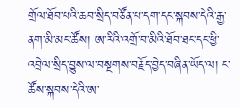གྲོལ་ཐོབ་པའི་ཆབ་སྲིད་བཙོན་པ་དག་དང་སྐབས་དེའི་རྒྱ་ནག་མི་མང་ཚོས། ཨ་རིའི་འགྲོ་བ་མིའི་ཐོབ་ཐང་དང་ཕྱི་འབྲེལ་སྲིད་བྱུས་ལ་བསྔགས་བརྗོད་བྱེད་བཞིན་ཡོད་ལ། ང་ཚོས་སྐབས་དེའི་ཨ་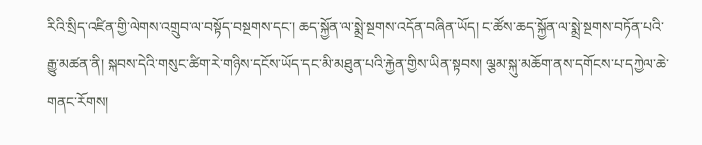རིའི་སྲིད་འཛིན་གྱི་ལེགས་འགྲུབ་ལ་བསྟོད་བསྔགས་དང་། ཆད་སྐྱོན་ལ་སྨྲེ་སྔགས་འདོན་བཞིན་ཡོད། ང་ཚོས་ཆད་སྐྱོན་ལ་སྨྲེ་སྔགས་བཏོན་པའི་རྒྱུ་མཚན་ནི། སྐབས་དེའི་གསུང་ཚིག་རེ་གཉིས་དངོས་ཡོད་དང་མི་མཐུན་པའི་རྐྱེན་གྱིས་ཡིན་སྟབས། ལྕམ་སྐུ་མཆོག་ནས་དགོངས་པ་དཀྱེལ་ཆེ་གནང་རོགས།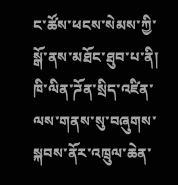ང་ཚོས་ཕངས་སེམས་ཀྱི་སྒོ་ནས་མཐོང་ཐུབ་པ་ནི། ཁི་ལིན་ཌོན་སྲིད་འཛིན་ལས་གནས་སུ་བཞུགས་སྐབས་ནོར་འཁྲུལ་ཆེན་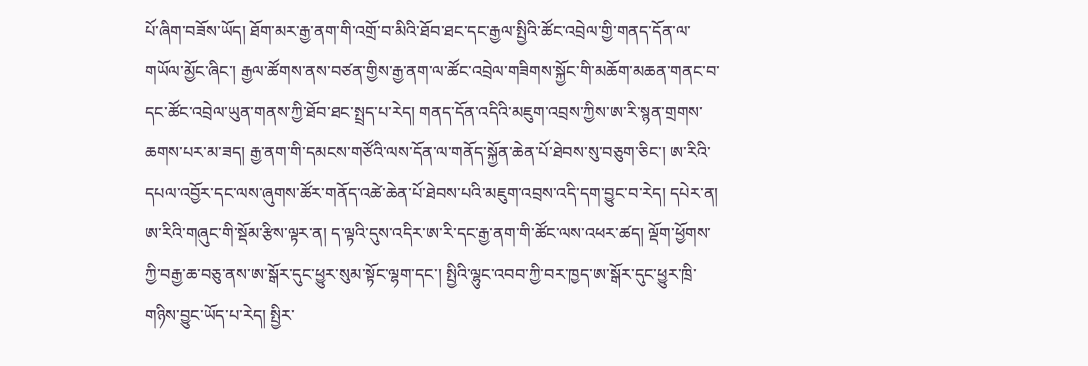པོ་ཞིག་བཟོས་ཡོད། ཐོག་མར་རྒྱ་ནག་གི་འགྲོ་བ་མིའི་ཐོབ་ཐང་དང་རྒྱལ་སྤྱིའི་ཚོང་འབྲེལ་གྱི་གནད་དོན་ལ་གཡོལ་མྱོང་ཞིང་། རྒྱལ་ཚོགས་ནས་བཙན་གྱིས་རྒྱ་ནག་ལ་ཚོང་འབྲེལ་གཟིགས་སྐྱོང་གི་མཆོག་མཆན་གནང་བ་དང་ཚོང་འབྲེལ་ཡུན་གནས་ཀྱི་ཐོབ་ཐང་སྤྲད་པ་རེད། གནད་དོན་འདིའི་མཇུག་འབྲས་ཀྱིས་ཨ་རི་སྙན་གྲགས་ཆགས་པར་མ་ཟད། རྒྱ་ནག་གི་དམངས་གཙོའི་ལས་དོན་ལ་གནོད་སྐྱོན་ཆེན་པོ་ཐེབས་སུ་བཅུག་ཅིང་། ཨ་རིའི་དཔལ་འབྱོར་དང་ལས་ཞུགས་ཚོར་གནོད་འཚེ་ཆེན་པོ་ཐེབས་པའི་མཇུག་འབྲས་འདི་དག་བྱུང་བ་རེད། དཔེར་ན། ཨ་རིའི་གཞུང་གི་སྡོམ་རྩིས་ལྟར་ན། ད་ལྟའི་དུས་འདིར་ཨ་རི་དང་རྒྱ་ནག་གི་ཚོང་ལས་འཕར་ཚད། ལྡོག་ཕྱོགས་ཀྱི་བརྒྱ་ཆ་བཅུ་ནས་ཨ་སྒོར་དུང་ཕྱུར་སུམ་སྟོང་ལྷག་དང་། སྤྱིའི་ལྷུང་འབབ་ཀྱི་བར་ཁྱད་ཨ་སྒོར་དུང་ཕྱུར་ཁྲི་གཉིས་བྱུང་ཡོད་པ་རེད། སྤྱིར་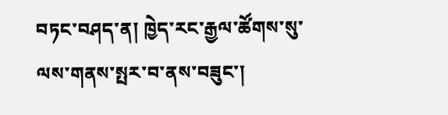བཏང་བཤད་ན། ཁྱེད་རང་རྒྱལ་ཚོགས་སུ་ལས་གནས་སྤར་བ་ནས་བཟུང་།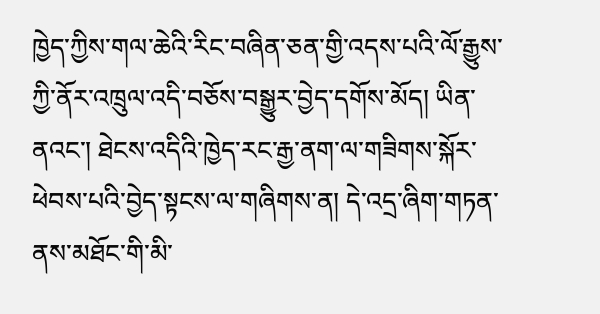ཁྱེད་ཀྱིས་གལ་ཆེའི་རིང་བཞིན་ཅན་གྱི་འདས་པའི་ལོ་རྒྱུས་ཀྱི་ནོར་འཁྲུལ་འདི་བཅོས་བསྒྱུར་བྱེད་དགོས་མོད། ཡིན་ནའང་། ཐེངས་འདིའི་ཁྱེད་རང་རྒྱ་ནག་ལ་གཟིགས་སྐོར་ཕེབས་པའི་བྱེད་སྟངས་ལ་གཞིགས་ན། དེ་འདྲ་ཞིག་གཏན་ནས་མཐོང་གི་མི་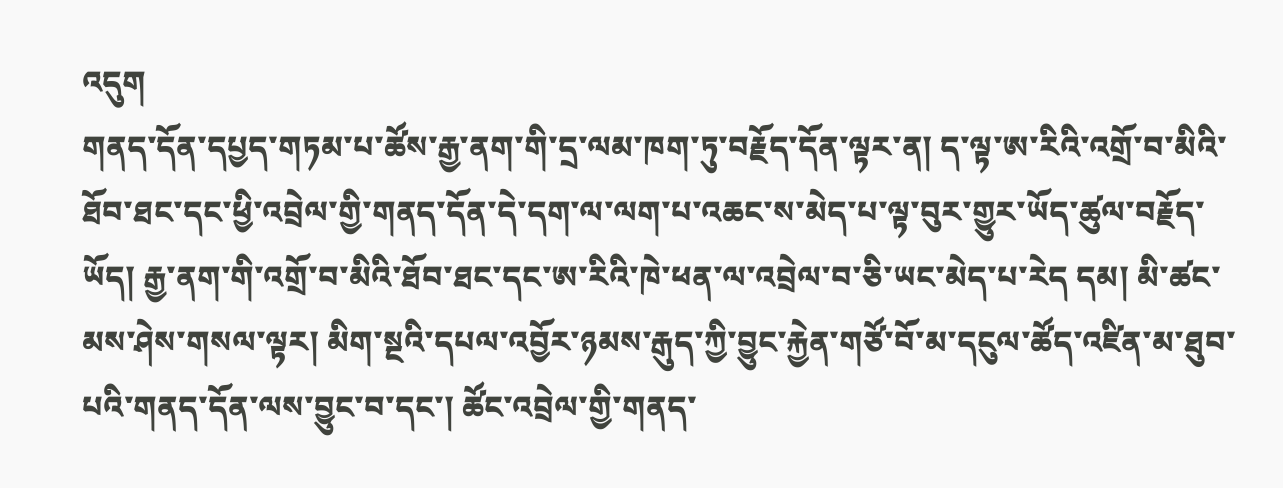འདུག
གནད་དོན་དཔྱད་གཏམ་པ་ཚོས་རྒྱ་ནག་གི་དྲ་ལམ་ཁག་ཏུ་བརྗོད་དོན་ལྟར་ན། ད་ལྟ་ཨ་རིའི་འགྲོ་བ་མིའི་ཐོབ་ཐང་དང་ཕྱི་འབྲེལ་གྱི་གནད་དོན་དེ་དག་ལ་ལག་པ་འཆང་ས་མེད་པ་ལྟ་བུར་གྱུར་ཡོད་ཚུལ་བརྗོད་ཡོད། རྒྱ་ནག་གི་འགྲོ་བ་མིའི་ཐོབ་ཐང་དང་ཨ་རིའི་ཁེ་ཕན་ལ་འབྲེལ་བ་ཅི་ཡང་མེད་པ་རེད དམ། མི་ཚང་མས་ཤེས་གསལ་ལྟར། མིག་སྔའི་དཔལ་འབྱོར་ཉམས་རྒུད་ཀྱི་བྱུང་རྐྱེན་གཙོ་བོ་མ་དངུལ་ཚོད་འཛིན་མ་ཐུབ་པའི་གནད་དོན་ལས་བྱུང་བ་དང་། ཚོང་འབྲེལ་གྱི་གནད་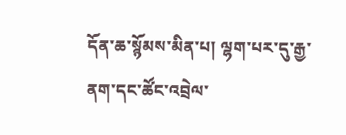དོན་ཆ་སྙོམས་མིན་པ། ལྷག་པར་དུ་རྒྱ་ནག་དང་ཚོང་འབྲེལ་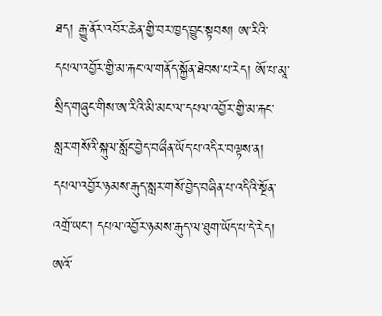ཐད། རྒྱུ་ནོར་འབོར་ཆེན་གྱི་བར་ཁྱད་བྱུང་སྟབས། ཨ་རིའི་དཔལ་འབྱོར་གྱི་མ་རྐང་ལ་གནོད་སྐྱོན་ཐེབས་པ་རེད། ཨོ་པ་མཱ་སྲིད་གཞུང་གིས་ཨ་རིའི་མི་མང་ལ་དཔལ་འབྱོར་གྱི་མ་རྐང་སླར་གསོའི་སྐུལ་སློང་བྱེད་བཞྀན་ཡོད་པ་འདིར་བལྟས་ན། དཔལ་འབྱོར་ཉམས་རྒུད་སླར་གསོ་བྱེད་བཞིན་པ་འདིའི་སྔོན་འགྲོ་ཡང་། དཔལ་འབྱོར་ཉམས་རྒུད་ལ་ཐུག་ཡོད་པ་དེ་རེད།
ཨའོ་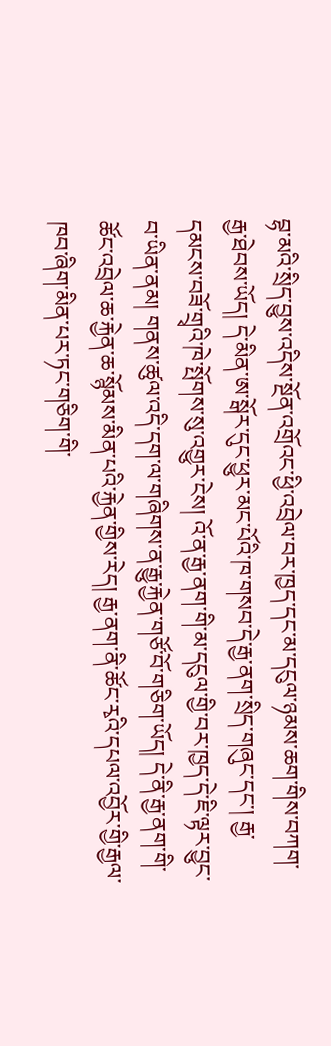བྷ་མའི་སྲིད་བྱུས་འདིས་སྔོན་འགྲོའང་ཕྱི་འབྲེལ་བར་ཁྱད་དང་མ་དངུལ་ཉམས་ཆག་གིས་བཀག་རྒྱ་ཐེབས་ཡོད། དེ་མིན་ཨ་སྒོར་དུང་ཕྱུར་མང་པོའི་ཁ་གསབ་དེ་རྒྱ་ནག་སྲིད་གཞུང་དང་། རྒྱ་དམངས་བཟོ་གྲྭའི་ཁེ་སྤོགས་སུ་འགྱུར་ངེས། འོ་ན་རྒྱ་ནག་གི་མ་དངུལ་གྱི་བར་ཁྱད་དེ་ཇི་ལྟར་བྱུང་བ་ཡིན་ནམ། གནས་ཚུལ་འདི་དག་ལ་གཞིགས་ན་རྒྱུ་རྐྱེན་གཙོ་བོ་གཅིག་ཡོད། དེ་ནི་རྒྱ་ནག་གི་ཚོང་འབྲེལ་ཆ་རྐྱེན་ཆ་སྙོམས་མིན་པའི་རྐྱེན་གྱིས་རེད། རྒྱ་ནག་ནི་ཚོང་རྭའི་དཔལ་འབྱོར་གྱི་རྒྱལ་ཁབ་ཞིག་མིན་པར་ཏང་གཅིག་གི་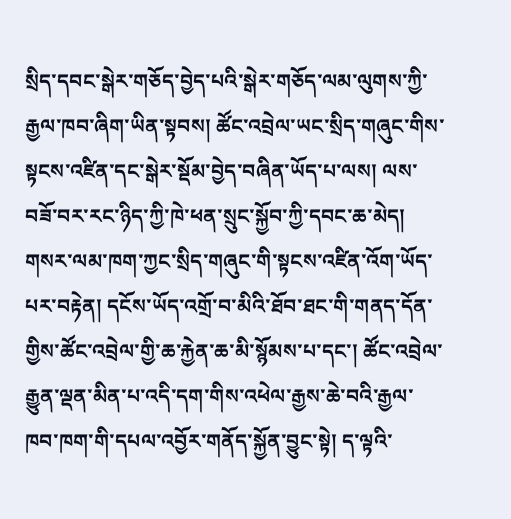སྲིད་དབང་སྒེར་གཅོད་བྱེད་པའི་སྒེར་གཅོད་ལམ་ལུགས་ཀྱི་རྒྱལ་ཁབ་ཞིག་ཡིན་སྟབས། ཚོང་འབྲེལ་ཡང་སྲིད་གཞུང་གིས་སྟངས་འཛིན་དང་སྒེར་སྡོམ་བྱེད་བཞིན་ཡོད་པ་ལས། ལས་བཟོ་བར་རང་ཉིད་ཀྱི་ཁེ་ཕན་སྲུང་སྐྱོབ་ཀྱི་དབང་ཆ་མེད།
གསར་ལམ་ཁག་ཀྱང་སྲིད་གཞུང་གི་སྟངས་འཛིན་འོག་ཡོད་པར་བརྟེན། དངོས་ཡོད་འགྲོ་བ་མིའི་ཐོབ་ཐང་གི་གནད་དོན་གྱིས་ཚོང་འབྲེལ་གྱི་ཆ་རྐྱེན་ཆ་མི་སྙོམས་པ་དང་། ཚོང་འབྲེལ་རྒྱུན་ལྡན་མིན་པ་འདི་དག་གིས་འཕེལ་རྒྱས་ཆེ་བའི་རྒྱལ་ཁབ་ཁག་གི་དཔལ་འབྱོར་གནོད་སྐྱོན་བྱུང་སྟེ། ད་ལྟའི་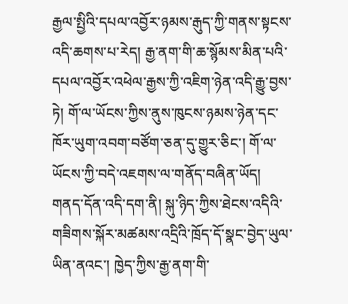རྒྱལ་སྤྱིའི་དཔལ་འབྱོར་ཉམས་རྒུད་ཀྱི་གནས་སྟངས་འདི་ཆགས་པ་རེད། རྒྱ་ནག་གི་ཆ་སྙོམས་མིན་པའི་དཔལ་འབྱོར་འཕེལ་རྒྱས་ཀྱི་འཇིག་ཉེན་འདི་རྒྱུ་བྱས་ཏེ། གོ་ལ་ཡོངས་ཀྱིས་ནུས་ཁུངས་ཉམས་ཉེན་དང་ཁོར་ཡུག་འབག་བཙོག་ཅན་དུ་གྱུར་ཅིང་། གོ་ལ་ཡོངས་ཀྱི་བདེ་འཇགས་ལ་གནོད་བཞིན་ཡོད། གནད་དོན་འདི་དག་ནི། སྐུ་ཉིད་ཀྱིས་ཐེངས་འདིའི་གཟིགས་སྐོར་མཚམས་འདྲིའི་ཁྲོད་དོ་སྣང་བྱེད་ཡུལ་ཡིན་ནའང་། ཁྱེད་ཀྱིས་རྒྱ་ནག་གི་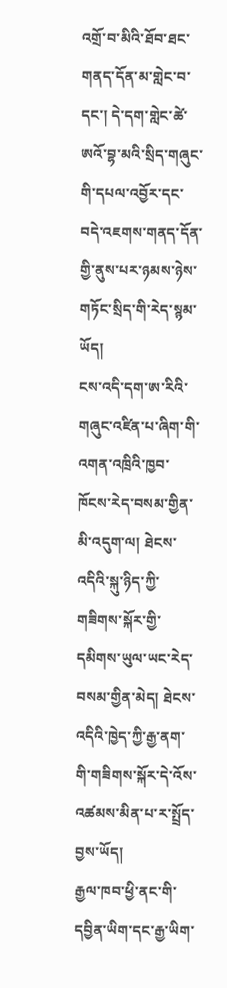འགྲོ་བ་མིའི་ཐོབ་ཐང་གནད་དོན་མ་གླེང་བ་དང་། དེ་དག་གླེང་ཚེ་ཨའོ་བྷ་མའི་སྲིད་གཞུང་གི་དཔལ་འབྱོར་དང་བདེ་འཇགས་གནད་དོན་གྱི་ནུས་པར་ཉམས་ཉེས་གཏོང་སྲིད་གི་རེད་སྙམ་ཡོད།
ངས་འདི་དག་ཨ་རིའི་གཞུང་འཛིན་པ་ཞིག་གི་འགན་འཁྲིའི་ཁྱབ་ཁོངས་རེད་བསམ་གྱིན་མི་འདུག་ལ། ཐེངས་འདིའི་སྐུ་ཉིད་ཀྱི་གཟིགས་སྐོར་གྱི་དམིགས་ཡུལ་ཡང་རེད་བསམ་གྱིན་མེད། ཐེངས་འདིའི་ཁྱེད་ཀྱི་རྒྱ་ནག་གི་གཟིགས་སྐོར་དེ་འོས་འཚམས་མིན་པ་ར་སྤྲོད་བྱས་ཡོད།
རྒྱལ་ཁབ་ཕྱི་ནང་གི་དབྱིན་ཡིག་དང་རྒྱ་ཡིག་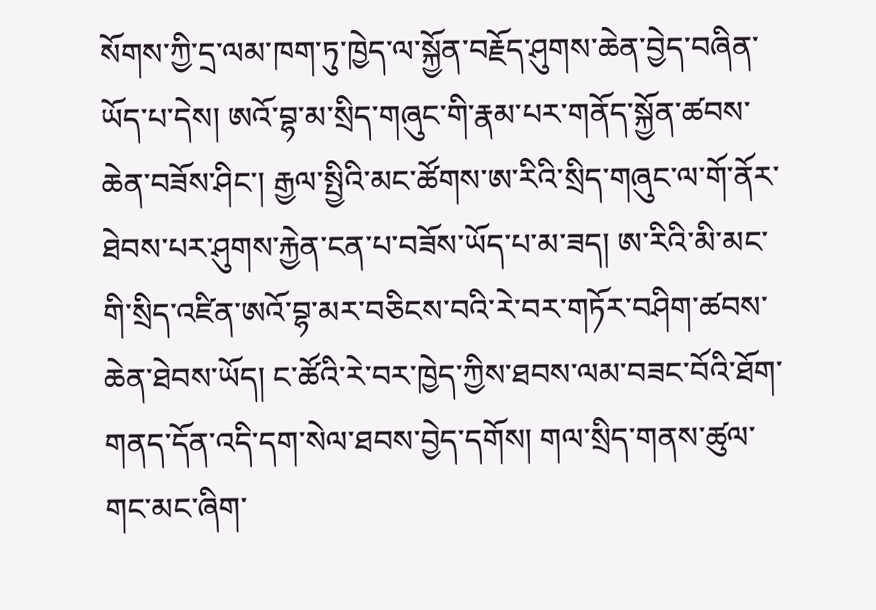སོགས་ཀྱི་དྲ་ལམ་ཁག་ཏུ་ཁྱེད་ལ་སྐྱོན་བརྗོད་ཤུགས་ཆེན་བྱེད་བཞིན་ཡོད་པ་དེས། ཨའོ་བྷ་མ་སྲིད་གཞུང་གི་རྣམ་པར་གནོད་སྐྱོན་ཚབས་ཆེན་བཟོས་ཤིང་། རྒྱལ་སྤྱིའི་མང་ཚོགས་ཨ་རིའི་སྲིད་གཞུང་ལ་གོ་ནོར་ཐེབས་པར་ཤུགས་རྐྱེན་ངན་པ་བཟོས་ཡོད་པ་མ་ཟད། ཨ་རིའི་མི་མང་གི་སྲིད་འཛིན་ཨའོ་བྷ་མར་བཅིངས་བའི་རེ་བར་གཏོར་བཤིག་ཚབས་ཆེན་ཐེབས་ཡོད། ང་ཚོའི་རེ་བར་ཁྱེད་ཀྱིས་ཐབས་ལམ་བཟང་བོའི་ཐོག་གནད་དོན་འདི་དག་སེལ་ཐབས་བྱེད་དགོས། གལ་སྲིད་གནས་ཚུལ་གང་མང་ཞིག་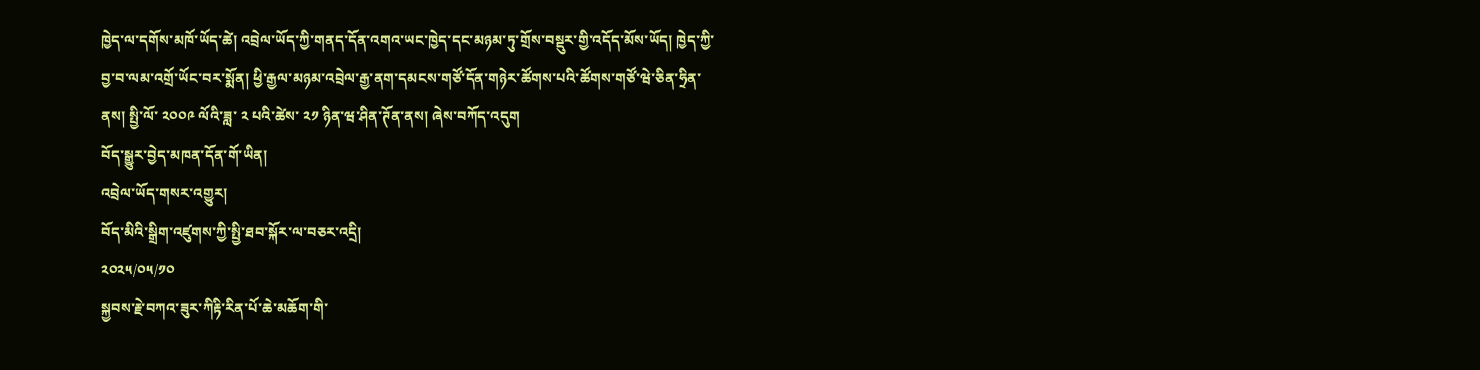ཁྱེད་ལ་དགོས་མཁོ་ཡོད་ཚེ། འབྲེལ་ཡོད་ཀྱི་གནད་དོན་འགའ་ཡང་ཁྱེད་དང་མཉམ་ཏུ་གྲོས་བསྡུར་གྱི་འདོད་མོས་ཡོད། ཁྱེད་ཀྱི་བྱ་བ་ལམ་འགྲོ་ཡོང་བར་སྨོན། ཕྱི་རྒྱལ་མཉམ་འབྲེལ་རྒྱ་ནག་དམངས་གཙོ་དོན་གཉེར་ཚོགས་པའི་ཚོགས་གཙོ་ཝེ་ཅིན་ཧྲིན་ནས། སྤྱི་ལོ་ ༢༠༠༩ ལོའི་ཟླ་ ༢ པའི་ཚེས་ ༢༡ ཉིན་ཝ་ཤིན་ཊོན་ནས། ཞེས་བཀོད་འདུག
བོད་སྒྱུར་བྱེད་མཁན་དོན་གོ་ཡིན།
འབྲེལ་ཡོད་གསར་འགྱུར།
བོད་མིའི་སྒྲིག་འཛུགས་ཀྱི་སྤྱི་ཐབ་སྐོར་ལ་བཅར་འདྲི།
༢༠༢༥/༠༥/༡༠
སྐྱབས་རྗེ་བཀའ་ཟུར་ཀིརྟི་རིན་པོ་ཆེ་མཆོག་གི་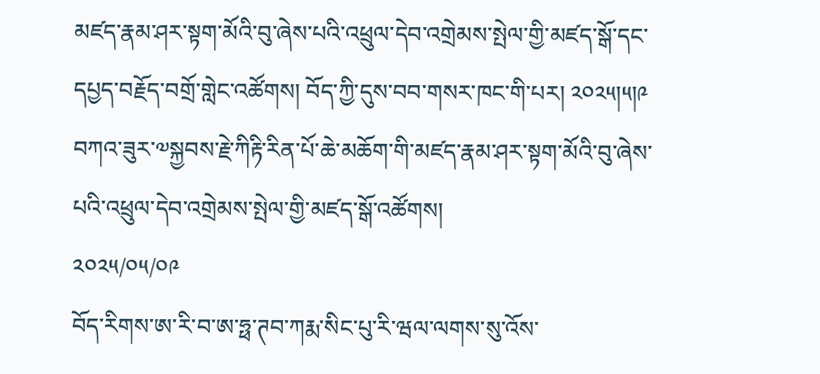མཛད་རྣམ་ཤར་སྟག་མོའི་བུ་ཞེས་པའི་འཕྲུལ་དེབ་འགྲེམས་སྤེལ་གྱི་མཛད་སྒོ་དང་དཔྱད་བརྗོད་བགྲོ་གླེང་འཚོགས། བོད་ཀྱི་དུས་བབ་གསར་ཁང་གི་པར། ༢༠༢༥།༥།༩
བཀའ་ཟུར་༧སྐྱབས་རྗེ་ཀིརྟི་རིན་པོ་ཆེ་མཆོག་གི་མཛད་རྣམ་ཤར་སྟག་མོའི་བུ་ཞེས་པའི་འཕྲུལ་དེབ་འགྲེམས་སྤེལ་གྱི་མཛད་སྒོ་འཚོགས།
༢༠༢༥/༠༥/༠༩
བོད་རིགས་ཨ་རི་བ་ཨ་ཧྥ་ཊབ་ཀརྨ་སིང་པུ་རི་ཝལ་ལགས་སུ་འོས་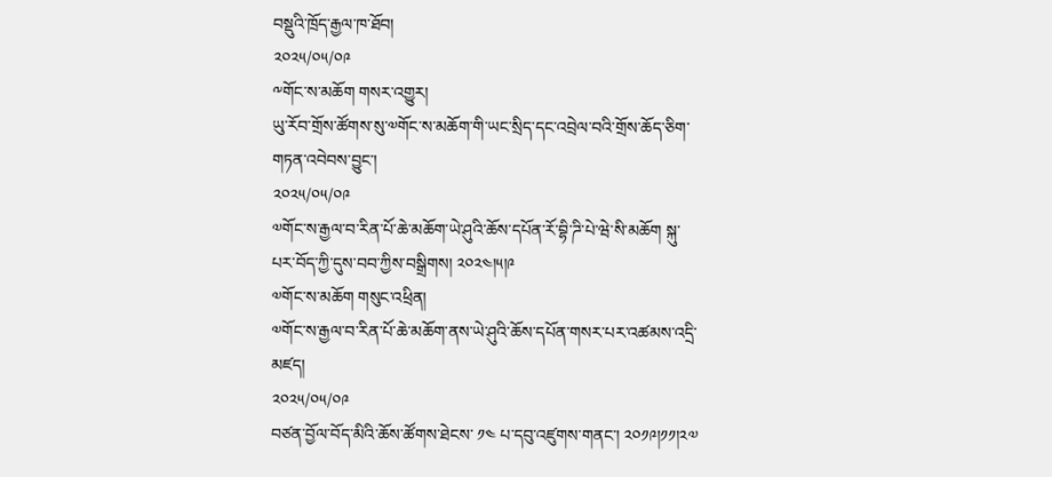བསྡུའི་ཁྲོད་རྒྱལ་ཁ་ཐོབ།
༢༠༢༥/༠༥/༠༩
༸གོང་ས་མཆོག གསར་འགྱུར།
ཡུ་རོབ་གྲོས་ཚོགས་སུ་༧གོང་ས་མཆོག་གི་ཡང་སྲིད་དང་འབྲེལ་བའི་གྲོས་ཆོད་ཅིག་གཏན་འབེབས་བྱུང་།
༢༠༢༥/༠༥/༠༩
༧གོང་ས་རྒྱལ་བ་རིན་པོ་ཆེ་མཆོག་ཡེ་ཤུའི་ཆོས་དཔོན་རོ་བྷི་ཌི་པེ་ཝེ་སི་མཆོག སྐུ་པར་བོད་ཀྱི་དུས་བབ་ཀྱིས་བསྒྲིགས། ༢༠༢༤།༥།༩
༧གོང་ས་མཆོག གསུང་འཕྲིན།
༧གོང་ས་རྒྱལ་བ་རིན་པོ་ཆེ་མཆོག་ནས་ཡེ་ཤུའི་ཆོས་དཔོན་གསར་པར་འཚམས་འདྲི་མཛད།
༢༠༢༥/༠༥/༠༩
བཙན་བྱོལ་བོད་མིའི་ཆོས་ཚོགས་ཐེངས་ ༡༤ པ་དབུ་འཛུགས་གནང་། ༢༠༡༩།༡༡།༢༧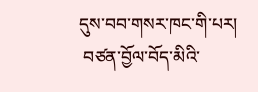དུས་བབ་གསར་ཁང་གི་པར།
 བཙན་བྱོལ་བོད་མིའི་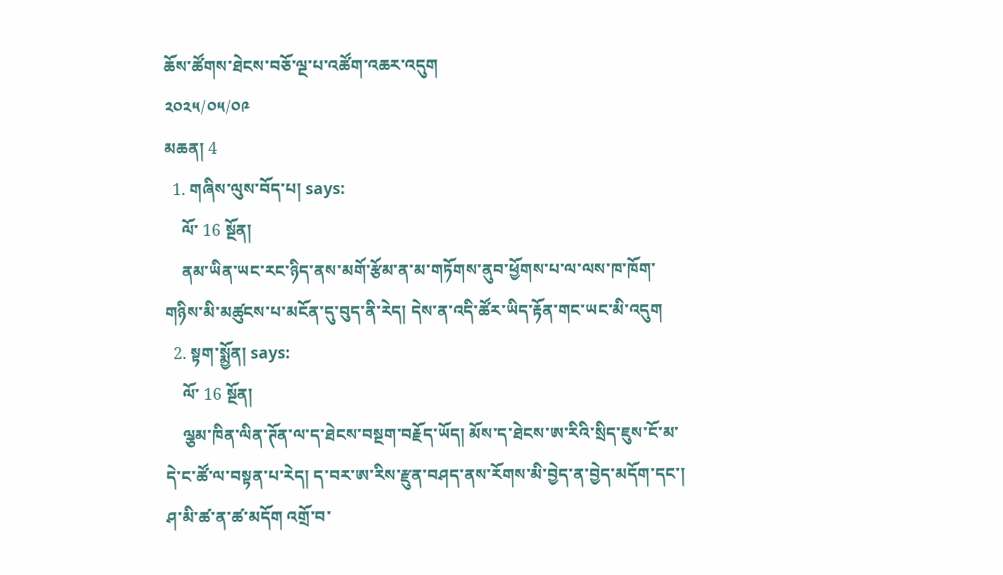ཆོས་ཚོགས་ཐེངས་བཅོ་ལྔ་པ་འཚོག་འཆར་འདུག
༢༠༢༥/༠༥/༠༩
མཆན། 4
  1. གཞིས་ལུས་བོད་པ། says:
    ལོ་ 16 སྔོན།
    ནམ་ཡིན་ཡང་རང་ཉིད་ནས་མགོ་རྩོམ་ན་མ་གཏོགས་ནུབ་ཕྱོགས་པ་ལ་ལས་ཁ་ཁོག་གཉིས་མི་མཚུངས་པ་མངོན་དུ་བུད་ནི་རེད། དེས་ན་འདི་ཚོར་ཡིད་རྟོན་གང་ཡང་མི་འདུག
  2. སྟག་སྨྱོན། says:
    ལོ་ 16 སྔོན།
    ལྕམ་ཁིན་ལིན་ཊོན་ལ་ད་ཐེངས་བསྔག་བརྗོད་ཡོད། མོས་ད་ཐེངས་ཨ་རིའི་སྲིད་ཇུས་ངོ་མ་དེ་ང་ཚོ་ལ་བསྟན་པ་རེད། ད་བར་ཨ་རིས་རྫུན་བཤད་ནས་རོགས་མི་བྱེད་ན་བྱེད་མདོག་དང་། ཤ་མི་ཚ་ན་ཚ་མདོག འགྲོ་བ་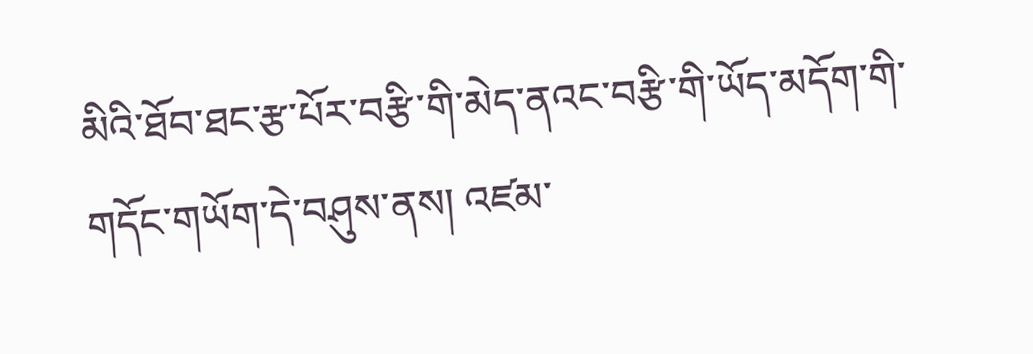མིའི་ཐོབ་ཐང་རྩ་པོར་བརྩི་གི་མེད་ནའང་བརྩི་གི་ཡོད་མདོག་གི་གདོང་གཡོག་དེ་བཤུས་ནས། འཛམ་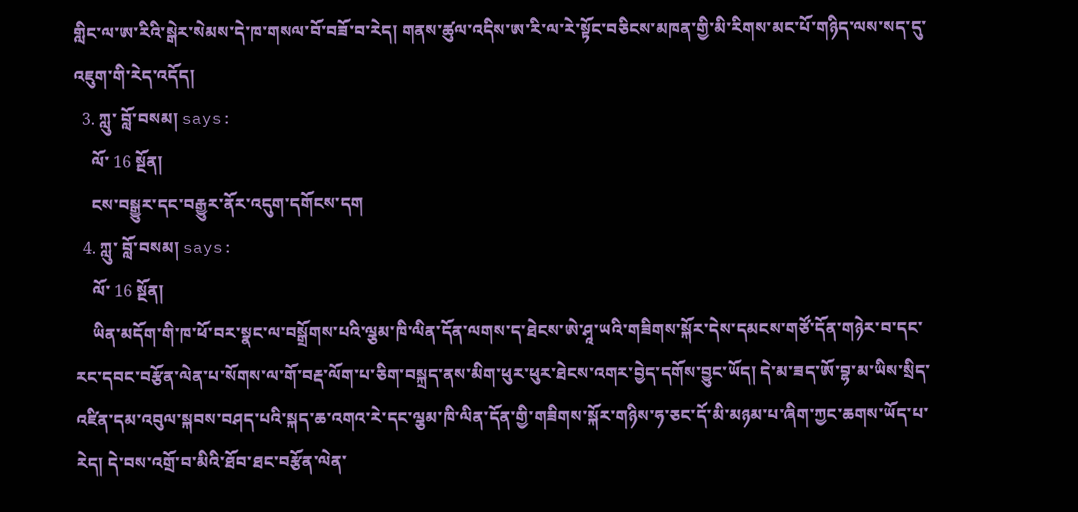གླིང་ལ་ཨ་རིའི་སྒེར་སེམས་དེ་ཁ་གསལ་བོ་བཟོ་བ་རེད། གནས་ཚུལ་འདིས་ཨ་རི་ལ་རེ་སྟོང་བཅིངས་མཁན་གྱི་མི་རིགས་མང་པོ་གཉིད་ལས་སད་དུ་འཇུག་གི་རེད་འདོད།
  3. ཀླུ་ བློ་བསམ། says:
    ལོ་ 16 སྔོན།
    ངས་བསྒྱུར་དང་བརྒྱུར་ནོར་འདུག་དགོངས་དག
  4. ཀླུ་ བློ་བསམ། says:
    ལོ་ 16 སྔོན།
    ཡིན་མདོག་གི་ཁ་ཕོ་བར་སྣང་ལ་བསྒྲོགས་པའི་ལྕམ་ཁི་ལིན་དོན་ལགས་ད་ཐེངས་ཨེ་ཤཱ་ཡའི་གཟིགས་སྐོར་དེས་དམངས་གཙོ་དོན་གཉེར་བ་དང་རང་དབང་བརྩོན་ལེན་པ་སོགས་ལ་གོ་བརྡ་ལོག་པ་ཅིག་བསྐྲད་ནས་མིག་ཕུར་ཕུར་ཐེངས་འགར་བྱེད་དགོས་བྱུང་ཡོད། དེ་མ་ཟད་ཨོ་བྷ་མ་ཡིས་སྲིད་འཛིན་དམ་འབུལ་སྐབས་བཤད་པའི་སྐད་ཆ་འགའ་རེ་དང་ལྕམ་ཁི་ལིན་དོན་གྱི་གཟིགས་སྐོར་གཉིས་ཧ་ཅང་དོ་མི་མཉམ་པ་ཞིག་ཀྱང་ཆགས་ཡོད་པ་རེད། དེ་བས་འགྲོ་བ་མིའི་ཐོབ་ཐང་བརྩོན་ལེན་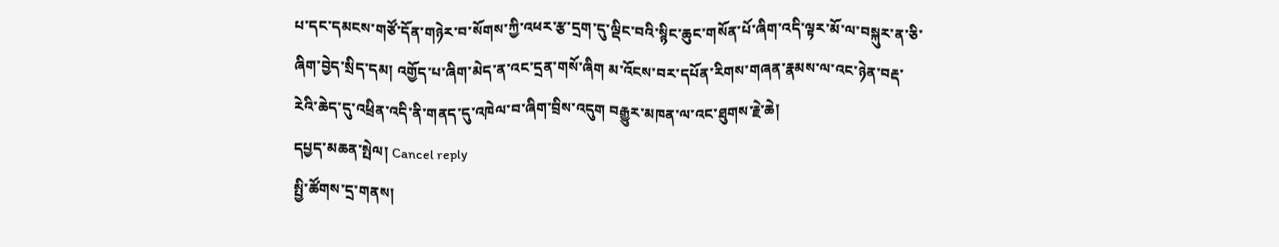པ་དང་དམངས་གཙོ་དོན་གཉེར་བ་སོགས་ཀྱི་འཕར་རྩ་དྲག་དུ་ལྡིང་བའི་སྙིང་ཆུང་གསོན་པོ་ཞིག་འདི་ལྟར་མོ་ལ་བསྐུར་ན་ཅི་ཞིག་བྱེད་སྲིད་དམ། འགྱོད་པ་ཞིག་མེད་ན་འང་དྲན་གསོ་ཞིག མ་འོངས་བར་དཔོན་རིགས་གཞན་རྣམས་ལ་འང་ཉེན་བརྡ་རེའི་ཆེད་དུ་འཕྲིན་འདི་ནི་གནད་དུ་འཁེལ་བ་ཞིག་བྲིས་འདུག བརྒྱུར་མཁན་ལ་འང་ཐུགས་རྗེ་ཆེ།
དཔྱད་མཆན་སྤེལ། Cancel reply
སྤྱི་ཚོགས་དྲ་གནས།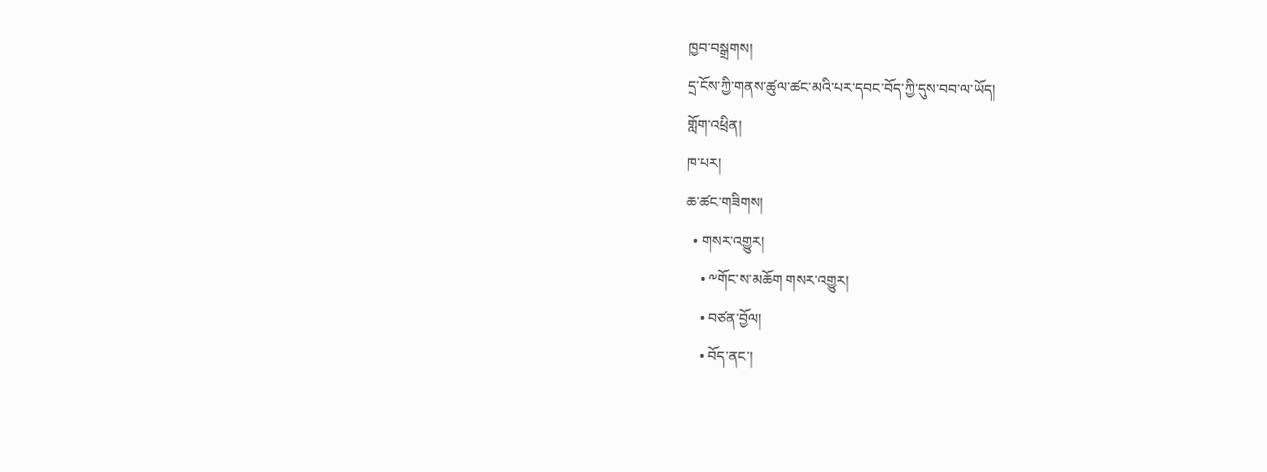ཁྱབ་བསྒྲགས།
དྲ་ངོས་ཀྱི་གནས་ཚུལ་ཚང་མའི་པར་དབང་བོད་ཀྱི་དུས་བབ་ལ་ཡོད།
གློག་འཕྲིན།
ཁ་པར།
ཆ་ཚང་གཟིགས།
  • གསར་འགྱུར།
    • ༸གོང་ས་མཆོག གསར་འགྱུར།
    • བཙན་བྱོལ།
    • བོད་ནང་།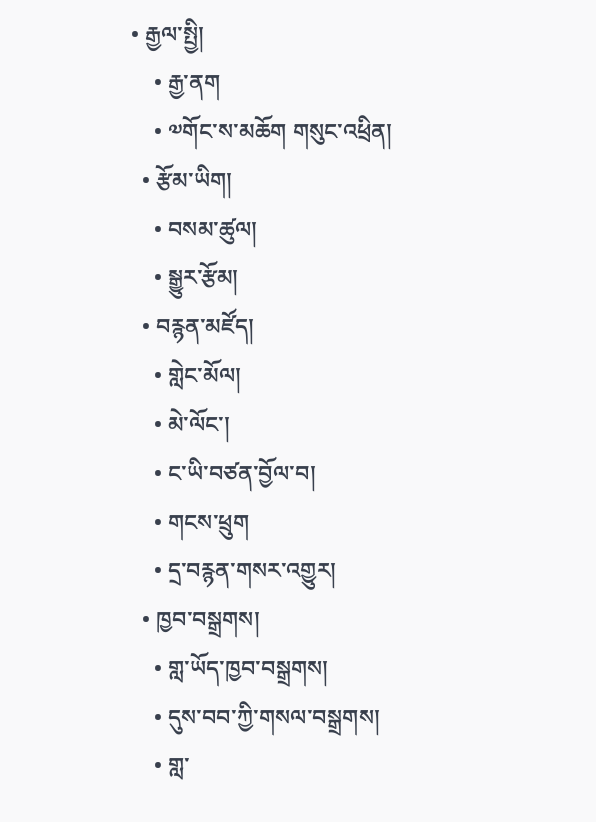• རྒྱལ་སྤྱི།
    • རྒྱ་ནག
    • ༧གོང་ས་མཆོག གསུང་འཕྲིན།
  • རྩོམ་ཡིག།
    • བསམ་ཚུལ།
    • སྒྱུར་རྩོམ།
  • བརྙན་མཛོད།
    • གླེང་མོལ།
    • མེ་ལོང་།
    • ང་ཡི་བཙན་བྱོལ་བ།
    • གངས་ཕྲུག
    • དྲ་བརྙན་གསར་འགྱུར།
  • ཁྱབ་བསྒྲགས།
    • གླ་ཡོད་ཁྱབ་བསྒྲགས།
    • དུས་བབ་ཀྱི་གསལ་བསྒྲགས།
    • གླ་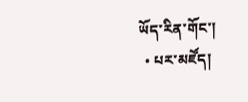ཡོད་རིན་གོང་།
  • པར་མཛོད།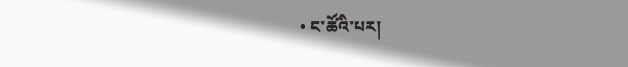• ང་ཚོའི་པར།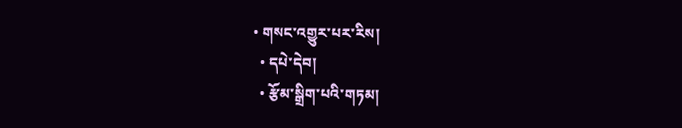• གསང་འགྱུར་པར་རིས།
  • དཔེ་དེབ།
  • རྩོམ་སྒྲིག་པའི་གཏམ།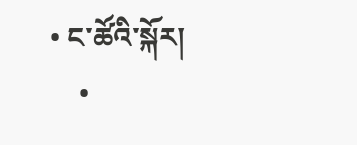• ང་ཚོའི་སྐོར།
    •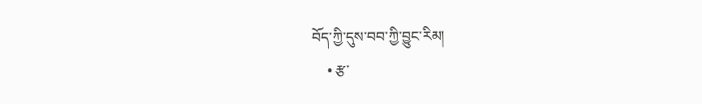བོད་ཀྱི་དུས་བབ་ཀྱི་བྱུང་རིམ།
    • རྩ་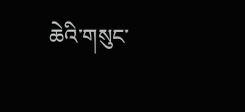ཆེའི་གསུང་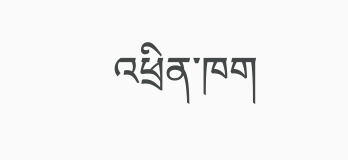འཕྲིན་ཁག